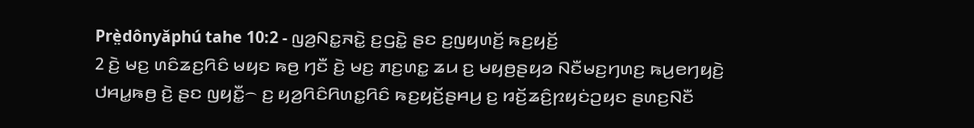Prè̤dônyǎphú tahe 10:2 - ꤜꤤ꤬ꤡꤢ꤭ꤏꤢꤧ꤭ ꤢ꤬ꤞꤢꤧ꤭ ꤔꤢ ꤢ꤬ꤜꤟꤛꤢꤩ꤬ ꤒꤢ꤬ꤟꤢꤩ꤬
2 ꤢꤧ꤬ ꤗꤢ꤬ ꤛꤢꤨꤘꤢ꤬ꤖꤢꤨ ꤗꤟꤢ ꤒꤥ꤬ ꤚꤢꤪ ꤢꤧ꤬ ꤗꤢ꤬ ꤊꤢ꤬ꤛꤢ꤭ ꤘꤣ ꤢ꤬ ꤗꤟꤥ꤬ꤔꤟꤤ ꤡꤢꤪꤗꤢ꤬ꤚꤛꤢ꤬ ꤒꤣ꤬ꤕꤚꤟꤢꤧ꤬ ꤓꤌꤣ꤭ꤒꤥ꤬ ꤢꤧ꤬ ꤔꤢ ꤜꤟꤢꤪ꤭꤮ ꤢ꤬ ꤟꤤ꤬ꤖꤢꤨꤖꤛꤢ꤭ꤖꤢꤨ ꤒꤢ꤬ꤟꤢꤩ꤬ꤔꤌꤣ꤬ ꤢ꤬ ꤙꤢꤩ꤬ꤘꤢꤨ꤬ꤐꤟꤢꤦꤑꤟꤢ ꤔꤛꤢ꤬ꤡꤢꤪ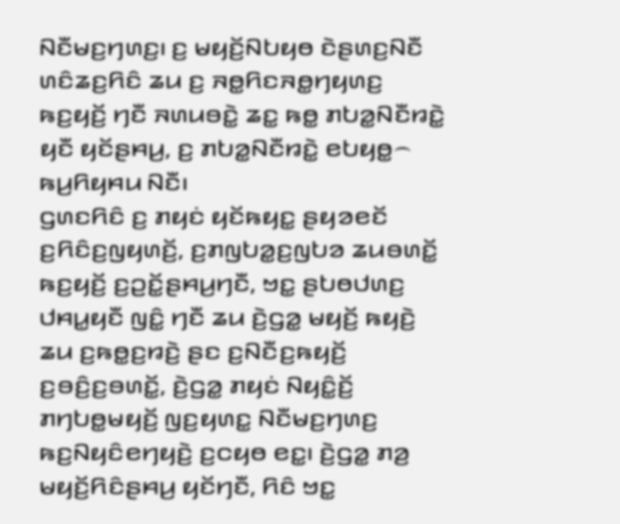ꤡꤢꤪꤗꤢ꤬ꤚꤛꤢ꤬꤯ ꤢ꤬ ꤗꤟꤢꤩ꤬ꤡꤝꤟꤥ ꤢꤧꤔꤛꤢ꤬ꤡꤢꤪ ꤛꤢꤨꤘꤢ꤬ꤖꤢꤨ ꤘꤣ ꤢ꤬ ꤏꤥ꤭ꤖꤢꤏꤥ꤭ꤚꤟꤛꤢ꤬ ꤒꤢ꤬ꤟꤢꤩ꤬ ꤚꤢꤪ ꤏꤛꤣꤋꤢꤧ꤭ ꤘꤢ꤭ ꤒꤥ꤭ ꤊꤝꤤ꤭ꤡꤢꤪꤙꤢꤧ꤭ ꤟꤢꤪ ꤟꤢꤩꤔꤌꤣ꤬, ꤢ꤬ ꤊꤝꤤ꤭ꤡꤢꤪꤙꤢꤧ꤭ ꤕꤝꤟꤥ꤭꤮ ꤒꤣ꤬ꤖꤟꤌꤣ ꤡꤢꤪ꤯
ꤞꤛꤢꤖꤢꤨ ꤢ꤬ ꤊꤟꤢꤦ ꤟꤢꤩꤒꤟꤢ꤭ ꤔꤟꤤꤕꤢꤩ ꤢ꤬ꤖꤢꤨꤢ꤬ꤜꤟꤛꤢꤩ꤬, ꤢ꤬ꤊꤜꤝꤤ꤭ꤢ꤬ꤜꤝꤤ ꤘꤣꤋꤛꤢꤩ꤭ ꤒꤢ꤬ꤟꤢꤩ꤬ ꤢ꤬ꤑꤢꤩ꤭ꤔꤌꤣ꤬ꤚꤢꤪ, ꤠꤢ꤭ ꤔꤝꤥꤓꤛꤢ꤬ ꤓꤌꤣ꤭ꤟꤢꤪ ꤜꤢꤨ꤭ ꤚꤢꤪ ꤘꤣ ꤢꤧ꤬ꤞꤤ꤭ ꤗꤟꤢꤩ꤬ ꤒꤟꤢꤧ꤬ ꤘꤣ ꤢ꤬ꤒꤥ꤭ꤢ꤬ꤙꤢꤧ꤬ ꤔꤢ ꤢ꤬ꤡꤢꤪꤢ꤬ꤒꤟꤢꤩ꤬ ꤢ꤬ꤋꤢꤨ꤬ꤢ꤬ꤋꤛꤢꤩ꤭, ꤢꤧ꤬ꤞꤤ꤭ ꤊꤟꤢꤦ ꤡꤟꤢꤨ꤭ꤢꤩ꤬ ꤊꤚꤝꤥ꤭ꤗꤟꤢꤩ꤬ ꤜꤢ꤬ꤟꤛꤢ꤭ ꤡꤢꤪꤗꤢ꤬ꤚꤛꤢ꤬ ꤒꤢ꤬ꤡꤟꤢꤨꤕꤚꤟꤢꤧ꤬ ꤢ꤬ꤍꤟꤥ ꤕꤢ꤭꤯ ꤢꤧ꤬ꤞꤤ꤭ ꤊꤤ꤬ ꤗꤟꤢꤩ꤬ꤖꤢꤨꤔꤌꤣ꤬ ꤟꤢꤩꤚꤢꤪ, ꤖꤢꤨ ꤠꤢ꤭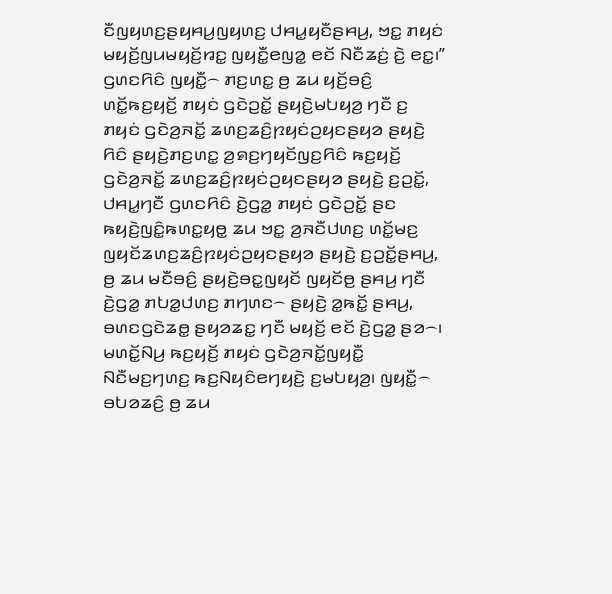ꤢꤪꤜꤟꤛꤢ꤬ꤔꤟꤌꤣ꤬ꤜꤟꤛꤢ꤬ ꤓꤌꤣ꤭ꤟꤢꤪꤔꤌꤣ꤬, ꤠꤢ꤭ ꤊꤟꤢꤦ ꤗꤟꤢꤩ꤬ꤜꤣꤗꤟꤢꤩ꤬ꤙꤢ꤭ ꤜꤟꤢꤪ꤭ꤕꤜꤤ꤭ ꤕꤢꤩ ꤡꤢꤪꤘꤢꤦ꤬ ꤢꤧ꤬ ꤕꤢ꤭꤯”
ꤞꤛꤢꤖꤢꤨ ꤜꤟꤢꤪ꤭꤮ ꤊꤢ꤬ꤛꤢ꤭ ꤥ꤬ ꤘꤣ ꤟꤢꤩ꤬ꤋꤢꤨ꤬ ꤛꤢꤩ꤭ꤒꤢ꤬ꤟꤢꤩ꤬ ꤊꤟꤢꤦ ꤞꤢꤧꤑꤢꤩ꤭ ꤔꤟꤢꤧ꤬ꤗꤝꤟꤤ꤬ ꤚꤢꤪ ꤢ꤬ ꤊꤟꤢꤦ ꤞꤢꤧꤤ꤬ꤏꤢꤩ꤭ ꤘꤛꤢ꤬ꤘꤢꤨ꤬ꤐꤟꤢꤦꤑꤟꤢꤔꤟꤤ ꤔꤟꤢꤧ꤬ ꤖꤢꤨ ꤔꤟꤢꤧ꤬ꤊꤢ꤬ꤛꤢ꤭ ꤤ꤬ꤎꤢ꤬ꤚꤟꤢꤩꤜꤢ꤬ꤖꤢꤨ ꤒꤢ꤬ꤟꤢꤩ꤬ ꤞꤢꤧꤤ꤬ꤏꤢꤩ꤭ ꤘꤛꤢ꤬ꤘꤢꤨ꤬ꤐꤟꤢꤦꤑꤟꤢꤔꤟꤤ ꤔꤟꤢꤧ꤬ ꤢ꤬ꤑꤢꤩ꤭, ꤓꤌꤣ꤭ꤚꤢꤪ ꤞꤛꤢꤖꤢꤨ ꤢꤧ꤬ꤞꤤ꤭ ꤊꤟꤢꤦ ꤞꤢꤧꤑꤢꤩ꤭ ꤔꤢ ꤒꤟꤢꤧ꤬ꤜꤢꤨ꤭ꤒꤛꤢ꤭ꤟꤥ꤭ ꤘꤣ ꤠꤢ꤭ ꤤ꤬ꤏꤢꤪꤓꤛꤢ꤬ ꤛꤢꤩ꤭ꤗꤢ꤬ ꤜꤟꤢꤩꤘꤛꤢ꤬ꤘꤢꤨ꤬ꤐꤟꤢꤦꤑꤟꤢꤔꤟꤤ ꤔꤟꤢꤧ꤬ ꤢ꤬ꤑꤢꤩ꤭ꤔꤌꤣ꤬, ꤥ꤬ ꤘꤣ ꤗꤢꤪꤋꤢꤨ꤬ ꤔꤟꤢꤧ꤬ꤋꤢ꤭ꤜꤟꤢꤩ ꤜꤟꤢꤩꤥ꤬ ꤔꤌꤣ꤬ ꤚꤢꤪ ꤢꤧ꤬ꤞꤤ꤭ ꤊꤝꤤ꤭ꤓꤛꤢ꤬ ꤊꤚꤛꤢ꤮ ꤔꤟꤢꤧ꤬ ꤤ꤭ꤒꤢꤩ꤭ ꤔꤌꤣ꤬, ꤋꤛꤢꤞꤢꤧꤘꤥ꤭ ꤔꤟꤤꤘꤢ꤭ ꤚꤢꤪ ꤗꤟꤢꤩ꤬ ꤕꤢꤩ ꤢꤧ꤬ꤞꤤ꤭ ꤔꤤ꤮꤯
ꤗꤛꤢꤩ꤭ꤡꤣ꤬ ꤒꤢ꤬ꤟꤢꤩ꤬ ꤊꤟꤢꤦ ꤞꤢꤧꤤ꤬ꤏꤢꤩ꤭ꤜꤟꤢꤪ꤭ ꤡꤢꤪꤗꤢ꤬ꤚꤛꤢ꤬ ꤒꤢ꤬ꤡꤟꤢꤨꤕꤚꤟꤢꤧ꤬ ꤢ꤬ꤗꤝꤟꤤ꤬꤯ ꤜꤟꤢꤪ꤭꤮ ꤋꤝꤤꤘꤢꤨ꤬ ꤥ꤬ ꤘꤣ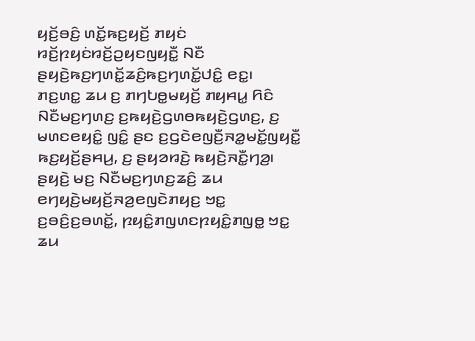ꤟꤢꤩ꤬ꤋꤢꤨ꤬ ꤛꤢꤩ꤭ꤒꤢ꤬ꤟꤢꤩ꤬ ꤊꤟꤢꤦ ꤙꤢꤩ꤬ꤐꤟꤢꤦꤙꤢꤩ꤬ꤑꤟꤢꤜꤟꤢꤪ꤭ ꤡꤢꤪ ꤔꤟꤢꤧ꤬ꤒꤢ꤬ꤚꤛꤢꤩ꤭ꤘꤢꤨ꤬ꤒꤢ꤬ꤚꤛꤢꤩ꤭ꤓꤢꤨ꤭ ꤕꤢ꤭꤯
ꤊꤢ꤬ꤛꤢ꤭ ꤘꤣ ꤢ꤬ ꤊꤚꤝꤥ꤭ꤗꤟꤢꤩ꤬ ꤊꤟꤌꤣ꤭ ꤖꤢꤨ ꤡꤢꤪꤗꤢ꤬ꤚꤛꤢ꤬ ꤢ꤬ꤒꤟꤢꤧ꤬ꤞꤛꤥꤒꤟꤢꤧ꤬ꤞꤛꤢ꤬, ꤢ꤬ ꤗꤛꤢꤕꤟꤢꤨ꤭ ꤜꤢꤨ꤭ ꤔꤢ ꤢ꤬ꤞꤢꤧꤕꤜꤢꤪ꤬ꤏꤤ꤭ꤗꤢꤩ꤭ꤜꤟꤢꤪ꤭ ꤒꤢ꤬ꤟꤢꤩ꤬ꤔꤌꤣ꤬, ꤢ꤬ ꤔꤟꤤꤙꤢꤧ꤬ ꤒꤟꤢꤧ꤬ꤏꤢꤪ꤭ꤚꤤ꤬꤯
ꤔꤟꤢꤧ꤬ ꤗꤢ꤬ ꤡꤢꤪꤗꤢ꤬ꤚꤛꤢ꤬ꤘꤢꤨ꤬ ꤘꤣ ꤕꤚꤟꤢꤧ꤬ꤗꤟꤢꤩ꤬ꤏꤤ꤬ꤕꤜꤢꤧꤊꤟꤢ꤬ ꤠꤢ꤭ ꤢ꤬ꤋꤢꤨ꤬ꤢ꤬ꤋꤛꤢꤩ꤭, ꤐꤟꤢꤨ꤭ꤊꤜꤛꤢꤐꤟꤢꤨ꤭ꤊꤜꤥ꤭ ꤠꤢ꤭ ꤘꤣ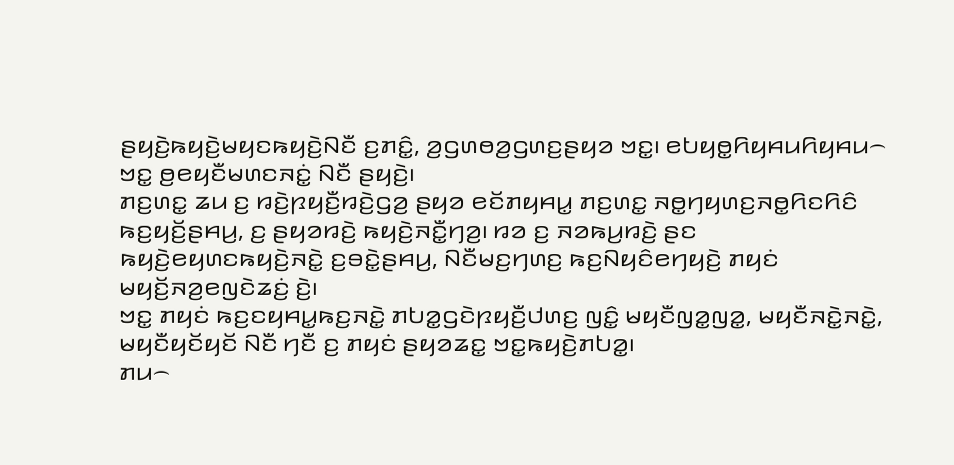ꤔꤟꤢꤧ꤬ꤒꤟꤢꤧ꤬ꤗꤟꤢꤒꤟꤢꤧ꤬ꤡꤢꤪ ꤢ꤬ꤊꤢꤨ꤭, ꤤ꤬ꤞꤛꤥꤤ꤬ꤞꤛꤢ꤬ꤔꤟꤤ ꤠꤢ꤭꤯ ꤕꤝꤟꤥ꤭ꤖꤟꤌꤣꤖꤟꤌꤣ꤮ ꤠꤢ꤭ ꤥ꤬ꤕꤟꤢꤪꤗꤛꤢꤏꤢꤦ꤭ ꤡꤢꤪ ꤔꤟꤢꤧ꤬꤯
ꤊꤢ꤬ꤛꤢ꤭ ꤘꤣ ꤢ꤬ ꤙꤢꤧ꤬ꤐꤟꤢꤪ꤬ꤙꤢꤧ꤬ꤞꤤ꤬ ꤔꤟꤤ ꤕꤢꤩꤊꤟꤌꤣ꤭ ꤊꤢ꤬ꤛꤢ꤭ ꤏꤥ꤭ꤚꤟꤛꤢ꤬ꤏꤥ꤭ꤖꤢꤖꤢꤨ ꤒꤢ꤬ꤟꤢꤩ꤬ꤔꤌꤣ꤬, ꤢ꤬ ꤔꤟꤤꤙꤢꤧ꤬ ꤒꤟꤢꤧ꤬ꤏꤢꤪ꤭ꤚꤤ꤬꤯ ꤙꤤ ꤢ꤬ ꤏꤤꤒꤣ꤬ꤙꤢꤧ꤬ ꤔꤢ ꤒꤟꤢꤧ꤬ꤕꤟꤛꤢꤒꤟꤢꤧ꤬ꤏꤢꤧ꤭ ꤢ꤬ꤋꤢꤧ꤭ꤔꤌꤣ꤬, ꤡꤢꤪꤗꤢ꤬ꤚꤛꤢ꤬ ꤒꤢ꤬ꤡꤟꤢꤨꤕꤚꤟꤢꤧ꤬ ꤊꤟꤢꤦ ꤗꤟꤢꤩ꤬ꤏꤤ꤬ꤕꤜꤢꤧꤘꤢꤦ꤬ ꤢꤧ꤬꤯
ꤠꤢ꤭ ꤊꤟꤢꤦ ꤒꤢ꤬ꤢꤟꤌꤣ꤭ꤒꤢ꤬ꤏꤢꤧ꤭ ꤊꤝꤤ꤭ꤞꤢꤧꤐꤟꤢꤪ꤬ꤓꤛꤢ꤬ ꤜꤢꤨ꤭ ꤗꤟꤢꤪꤜꤤ꤭ꤜꤤ꤭, ꤗꤟꤢꤪꤏꤢꤧ꤭ꤏꤢꤧ꤭, ꤗꤟꤢꤪꤟꤢꤩꤟꤢꤩ ꤡꤢꤪ ꤚꤢꤪ ꤢ꤬ ꤊꤟꤢꤦ ꤔꤟꤤꤘꤢ꤭ ꤠꤢ꤭ꤒꤟꤢꤧ꤬ꤊꤝꤤ꤭꤯
ꤊꤣ꤮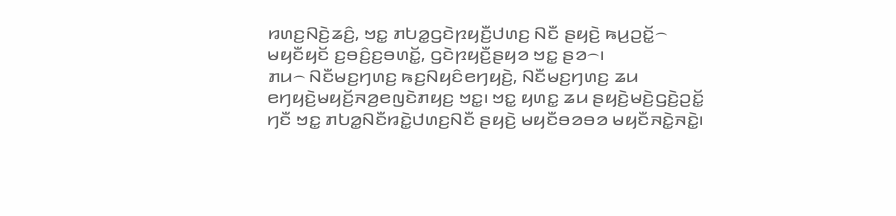ꤙꤛꤢ꤬ꤡꤢꤧ꤬ꤘꤢꤨ꤬, ꤠꤢ꤭ ꤊꤝꤤ꤭ꤞꤢꤧꤐꤟꤢꤪ꤬ꤓꤛꤢ꤬ ꤡꤢꤪ ꤔꤟꤢꤧ꤬ ꤒꤣ꤬ꤑꤢꤩ꤭꤮ ꤗꤟꤢꤪꤟꤢꤩ ꤢ꤬ꤋꤢꤨ꤬ꤢ꤬ꤋꤛꤢꤩ꤭, ꤞꤢꤧꤐꤟꤢꤪ꤬ꤔꤟꤤ ꤠꤢ꤭ ꤔꤤ꤮꤯
ꤊꤣ꤮ ꤡꤢꤪꤗꤢ꤬ꤚꤛꤢ꤬ ꤒꤢ꤬ꤡꤟꤢꤨꤕꤚꤟꤢꤧ꤬, ꤡꤢꤪꤗꤢ꤬ꤚꤛꤢ꤬ ꤘꤣ ꤕꤚꤟꤢꤧ꤬ꤗꤟꤢꤩ꤬ꤏꤤ꤬ꤕꤜꤢꤧꤊꤟꤢ꤬ ꤠꤢ꤭꤯ ꤠꤢ꤭ ꤟꤛꤢ꤭ ꤘꤣ ꤔꤟꤢꤧ꤬ꤗꤢꤧ꤬ꤞꤢꤧ꤬ꤑꤢꤩ꤭ ꤚꤢꤪ ꤠꤢ꤭ ꤊꤝꤤ꤭ꤡꤢꤪꤙꤢꤧ꤭ꤓꤛꤢ꤬ꤡꤢꤪ ꤔꤟꤢꤧ꤬ ꤗꤟꤢꤪꤋꤤꤋꤤ ꤗꤟꤢꤪꤏꤢꤧ꤭ꤏꤢꤧ꤭꤯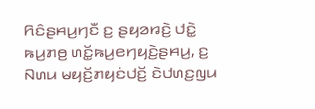ꤖꤢꤨꤔꤌꤣ꤬ꤚꤢꤪ ꤢ꤬ ꤔꤟꤤꤙꤢꤧ꤬ ꤓꤢꤧ꤭ ꤒꤣ꤬ꤊꤥ꤬ ꤛꤢꤩ꤭ꤒꤣ꤬ꤕꤚꤟꤢꤧ꤬ꤔꤌꤣ꤬, ꤢ꤬ ꤡꤛꤣ ꤗꤟꤢꤩ꤬ꤊꤟꤢꤦꤓꤢꤩ꤬ ꤢꤧꤓꤛꤢ꤬ꤜꤣ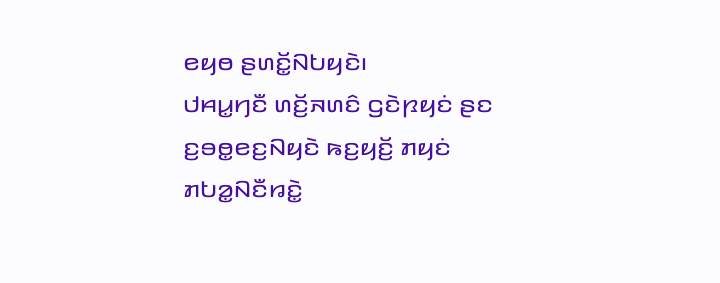ꤕꤟꤥ ꤔꤛꤢꤩ꤭ꤡꤝꤟꤢꤧ꤯
ꤓꤌꤣ꤭ꤚꤢꤪ ꤛꤢꤩ꤬ꤏꤛꤢꤨ ꤞꤢꤧꤐꤟꤢꤦ ꤔꤢ ꤢ꤬ꤋꤥ꤭ꤕꤢ꤬ꤡꤟꤢꤧ ꤒꤢ꤬ꤟꤢꤩ꤬ ꤊꤟꤢꤦ ꤊꤝꤤ꤭ꤡꤢꤪꤙꤢꤧ꤭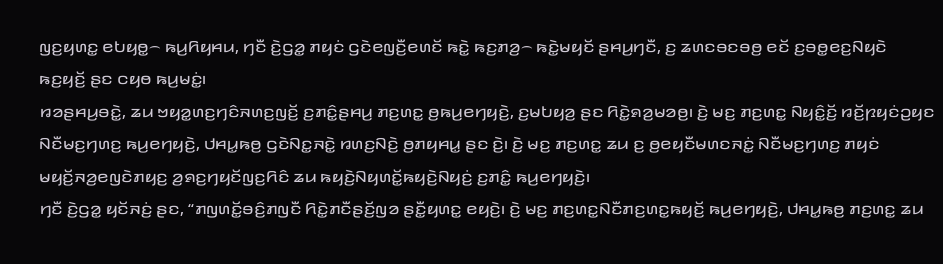ꤜꤢ꤬ꤟꤛꤢ꤭ ꤕꤝꤟꤥ꤭꤮ ꤒꤣ꤬ꤖꤟꤌꤣ, ꤚꤢꤪ ꤢꤧ꤬ꤞꤤ꤭ ꤊꤟꤢꤦ ꤞꤢꤧꤕꤜꤢꤪ꤬ꤕꤛꤢꤩ ꤒꤢꤧ꤭ ꤒꤢ꤬ꤊꤤ꤬꤮ ꤒꤢꤧ꤭ꤗꤟꤢꤩ ꤔꤌꤣ꤬ꤚꤢꤪ, ꤢ꤬ ꤘꤛꤢꤋꤢꤋꤥ꤬ ꤕꤢꤩ ꤢ꤬ꤋꤥ꤭ꤕꤢ꤬ꤡꤟꤢꤧ ꤒꤢ꤬ꤟꤢꤩ꤬ ꤔꤢ ꤍꤟꤥ ꤒꤣ꤬ꤗꤢꤦ꤭꤯
ꤙꤤꤔꤌꤣ꤬ꤋꤢꤧ꤭, ꤘꤣ ꤠꤟꤤ꤭ꤛꤢ꤬ꤚꤢꤨꤏꤛꤢ꤬ꤜꤢꤩ꤬ ꤢ꤬ꤊꤢꤨ꤭ꤔꤌꤣ꤬ ꤊꤢ꤬ꤛꤢ꤭ ꤥ꤬ꤒꤣ꤬ꤕꤚꤟꤢꤧ꤬, ꤢ꤬ꤗꤝꤟꤤ꤬ ꤔꤢ ꤖꤢꤧ꤭ꤎꤤ꤬ꤗꤤꤥ꤬꤯ ꤢꤧ꤬ ꤗꤢ꤬ ꤊꤢ꤬ꤛꤢ꤭ ꤡꤟꤢꤨ꤭ꤢꤩ꤬ ꤙꤢꤩ꤬ꤐꤟꤢꤦꤑꤟꤢ ꤡꤢꤪꤗꤢ꤬ꤚꤛꤢ꤬ ꤒꤣ꤬ꤕꤚꤟꤢꤧ꤬, ꤓꤌꤣ꤭ꤒꤥ꤬ ꤞꤢꤧꤡꤢ꤭ꤏꤢꤧ꤭ ꤙꤛꤢ꤬ꤡꤢꤧ꤬ ꤥ꤬ꤊꤟꤌꤣ꤭ ꤔꤢ ꤢꤧ꤬꤯ ꤢꤧ꤬ ꤗꤢ꤬ ꤊꤢ꤬ꤛꤢ꤭ ꤘꤣ ꤢ꤬ ꤥ꤬ꤕꤟꤢꤪꤗꤛꤢꤏꤢꤦ꤭ ꤡꤢꤪꤗꤢ꤬ꤚꤛꤢ꤬ ꤊꤟꤢꤦ ꤗꤟꤢꤩ꤬ꤏꤤ꤬ꤕꤜꤢꤧꤊꤟꤢ꤬ ꤤ꤬ꤎꤢ꤬ꤚꤟꤢꤩꤜꤢ꤬ꤖꤢꤨ ꤘꤣ ꤒꤟꤢꤧ꤬ꤡꤟꤛꤢꤩ꤭ꤒꤟꤢꤧ꤬ꤡꤟꤢꤦ꤬ ꤢ꤬ꤊꤢꤨ꤭ ꤒꤣ꤬ꤕꤚꤟꤢꤧ꤬꤯
ꤚꤢꤪ ꤢꤧ꤬ꤞꤤ꤭ ꤟꤢꤩꤏꤢꤦ꤬ ꤔꤢ, “ꤊꤜꤛꤢꤩ꤭ꤋꤢꤨ꤬ꤊꤜꤢꤪ ꤖꤢꤧ꤭ꤊꤢꤪꤔꤢꤩ꤬ꤜꤤ ꤔꤢꤪ꤭ꤟꤛꤢ꤭ ꤕꤟꤢꤧ꤬꤯ ꤢꤧ꤬ ꤗꤢ꤬ ꤊꤢ꤬ꤛꤢ꤭ꤡꤢꤪꤊꤢ꤬ꤛꤢ꤭ꤒꤟꤢꤩ꤬ ꤒꤣ꤬ꤕꤚꤟꤢꤧ꤬, ꤓꤌꤣ꤭ꤒꤥ꤬ ꤊꤢ꤬ꤛꤢ꤭ ꤘꤣ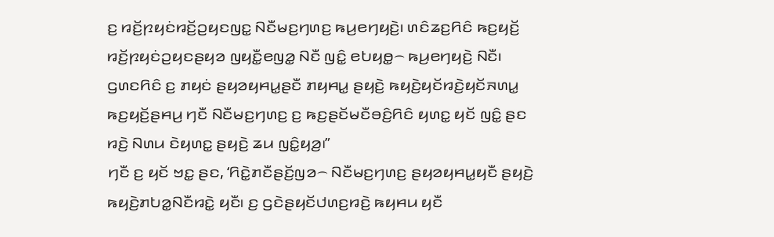ꤢ꤬ ꤙꤢꤩ꤬ꤐꤟꤢꤦꤙꤢꤩ꤬ꤑꤟꤢꤜꤢ꤭ ꤡꤢꤪꤗꤢ꤬ꤚꤛꤢ꤬ ꤒꤣ꤬ꤕꤚꤟꤢꤧ꤬꤯ ꤛꤢꤨꤘꤢ꤬ꤖꤢꤨ ꤒꤢ꤬ꤟꤢꤩ꤬ ꤙꤢꤩ꤬ꤐꤟꤢꤦꤑꤟꤢꤔꤟꤤ ꤜꤟꤢꤪ꤭ꤕꤜꤤ꤭ ꤡꤢꤪ ꤜꤢꤨ꤭ ꤕꤝꤟꤥ꤭꤮ ꤒꤣ꤬ꤕꤚꤟꤢꤧ꤬ ꤡꤢꤪ꤯ ꤞꤛꤢꤖꤢꤨ ꤢ꤬ ꤊꤟꤢꤦ ꤔꤟꤤꤟꤌꤣ꤭ꤔꤢꤪ ꤊꤟꤌꤣ꤭ ꤔꤟꤢꤧ꤬ ꤒꤟꤢꤧ꤬ꤟꤢꤩꤙꤢꤧ꤬ꤟꤢꤩꤏꤛꤣ꤭ ꤒꤢ꤬ꤟꤢꤩ꤬ꤔꤌꤣ꤬ ꤚꤢꤪ ꤡꤢꤪꤗꤢ꤬ꤚꤛꤢ꤬ ꤢ꤬ ꤒꤢ꤬ꤔꤢꤩꤗꤢꤪꤋꤢꤨ꤬ꤖꤢꤨ ꤟꤛꤢ꤭ ꤟꤢꤩ ꤜꤢꤨ꤭ ꤔꤢ ꤙꤢꤧ꤬ ꤡꤛꤣ ꤢꤧꤟꤛꤢ꤭ ꤔꤟꤢꤧ꤬ ꤘꤣ ꤜꤢꤨ꤭ꤟꤤ꤬꤯”
ꤚꤢꤪ ꤢ꤬ ꤟꤢꤩ ꤠꤢ꤭ ꤔꤢ, ‘ꤖꤢꤧ꤭ꤊꤢꤪꤔꤢꤩ꤬ꤜꤤ꤮ ꤡꤢꤪꤗꤢ꤬ꤚꤛꤢ꤬ ꤔꤟꤤꤟꤌꤣ꤭ꤟꤢꤪ ꤔꤟꤢꤧ꤬ ꤒꤟꤢꤧ꤬ꤊꤝꤤ꤭ꤡꤢꤪꤙꤢꤧ꤭ ꤟꤢꤪ꤯ ꤢ꤬ ꤞꤢꤧꤔꤟꤢꤩꤓꤛꤢ꤬ꤙꤢꤧ꤬ ꤒꤟꤌꤣ ꤟꤢꤪ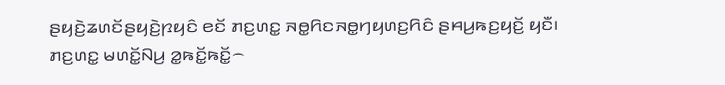ꤔꤟꤢꤧ꤬ꤘꤛꤢꤩꤔꤟꤢꤧ꤬ꤐꤟꤢꤨ ꤕꤢꤩ ꤊꤢ꤬ꤛꤢ꤭ ꤏꤥ꤭ꤖꤢꤏꤥ꤭ꤚꤟꤛꤢ꤬ꤖꤢꤨ ꤔꤌꤣ꤬ꤒꤢ꤬ꤟꤢꤩ꤬ ꤟꤢꤪ꤯
ꤊꤢ꤬ꤛꤢ꤭ ꤗꤛꤢꤩ꤭ꤡꤣ꤬ ꤤ꤭ꤒꤢꤩ꤭ꤒꤢꤩ꤭꤮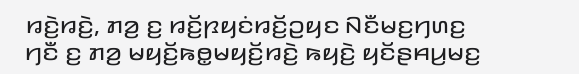ꤙꤢꤧ꤬ꤙꤢꤧ꤬, ꤊꤤ꤬ ꤢ꤬ ꤙꤢꤩ꤬ꤐꤟꤢꤦꤙꤢꤩ꤬ꤑꤟꤢ ꤡꤢꤪꤗꤢ꤬ꤚꤛꤢ꤬ ꤚꤢꤪ ꤢ꤬ ꤊꤤ꤬ ꤗꤟꤢꤩ꤬ꤒꤥ꤭ꤗꤟꤢꤩ꤬ꤙꤢꤧ꤬ ꤒꤟꤢꤧ꤬ ꤟꤢꤩꤔꤌꤣ꤬ꤗꤢ꤬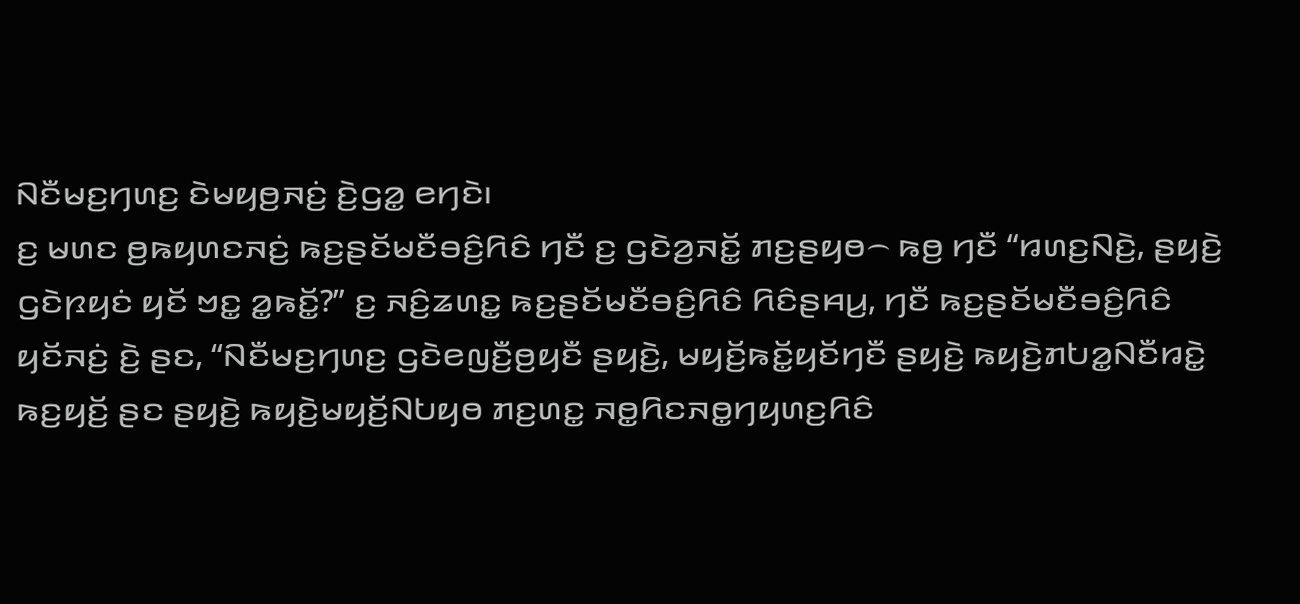ꤡꤢꤪꤗꤢ꤬ꤚꤛꤢ꤬ ꤢꤧꤗꤟꤥ꤬ꤏꤢꤦ꤬ ꤢꤧ꤬ꤞꤤ꤭ ꤕꤚꤢꤧ꤯
ꤢ꤬ ꤗꤛꤢ ꤥ꤬ꤒꤟꤛꤢꤏꤢꤦ꤬ ꤒꤢ꤬ꤔꤢꤩꤗꤢꤪꤋꤢꤨ꤬ꤖꤢꤨ ꤚꤢꤪ ꤢ꤬ ꤞꤢꤧꤤ꤬ꤏꤢꤩ꤭ ꤊꤢ꤬ꤔꤟꤥ꤮ ꤒꤥ꤬ ꤚꤢꤪ “ꤙꤛꤢ꤬ꤡꤢꤧ꤬, ꤔꤟꤢꤧ꤬ ꤞꤢꤧꤐꤟꤢꤦ ꤟꤢꤩ ꤠꤢ꤭ ꤤ꤭ꤒꤢꤩ꤭?” ꤢ꤬ ꤏꤢꤨ꤬ꤘꤛꤢ꤭ ꤒꤢ꤬ꤔꤢꤩꤗꤢꤪꤋꤢꤨ꤬ꤖꤢꤨ ꤖꤢꤨꤔꤌꤣ꤬, ꤚꤢꤪ ꤒꤢ꤬ꤔꤢꤩꤗꤢꤪꤋꤢꤨ꤬ꤖꤢꤨ ꤟꤢꤩꤏꤢꤦ꤬ ꤢꤧ꤬ ꤔꤢ, “ꤡꤢꤪꤗꤢ꤬ꤚꤛꤢ꤬ ꤞꤢꤧꤕꤜꤢꤪ꤬ꤥ꤬ꤟꤢꤪ ꤔꤟꤢꤧ꤬, ꤗꤟꤢꤩ꤬ꤒꤢꤩ꤭ꤟꤢꤩꤚꤢꤪ ꤔꤟꤢꤧ꤬ ꤒꤟꤢꤧ꤬ꤊꤝꤤ꤭ꤡꤢꤪꤙꤢꤧ꤭ ꤒꤢ꤬ꤟꤢꤩ꤬ ꤔꤢ ꤔꤟꤢꤧ꤬ ꤒꤟꤢꤧ꤬ꤗꤟꤢꤩ꤬ꤡꤝꤟꤥ ꤊꤢ꤬ꤛꤢ꤭ ꤏꤥ꤭ꤖꤢꤏꤥ꤭ꤚꤟꤛꤢ꤬ꤖꤢꤨ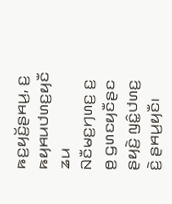ꤒꤢ꤬ꤟꤢꤩ꤬ꤔꤌꤣ꤬, ꤢ꤬ ꤒꤟꤌꤣꤓꤛꤢ꤬ꤟꤢꤪ ꤘꤣ ꤡꤢꤪꤗꤢ꤬ꤚꤛꤢ꤬ ꤢ꤬ ꤥ꤬ ꤞꤛꤢꤟꤢꤪꤔꤢ ꤔꤟꤢꤧ꤬ ꤜꤢꤨ꤭ꤓꤛꤢ꤬ ꤢꤧ꤬ ꤔꤌꤣ꤬ꤟꤢꤪ꤯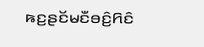ꤒꤢ꤬ꤔꤢꤩꤗꤢꤪꤋꤢꤨ꤬ꤖꤢꤨ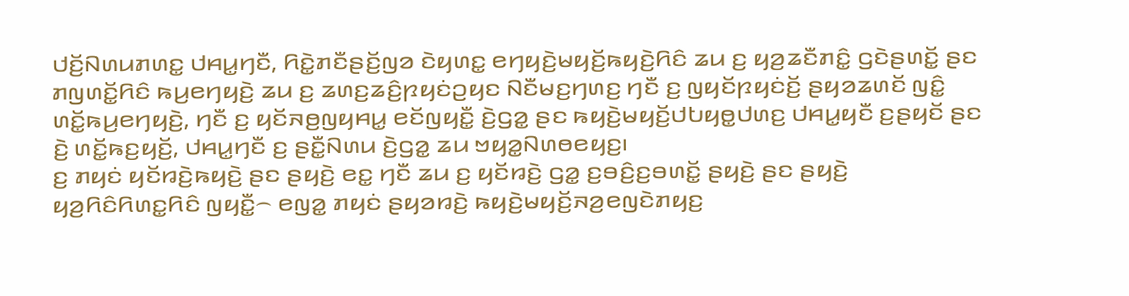ꤓꤢꤩ꤬ꤡꤛꤣꤊꤛꤢ꤭ ꤓꤌꤣ꤭ꤚꤢꤪ, ꤖꤢꤧ꤭ꤊꤢꤪꤔꤢꤩ꤬ꤜꤤ ꤢꤧꤟꤛꤢ꤭ ꤕꤚꤟꤢꤧ꤬ꤗꤟꤢꤩ꤬ꤒꤟꤢꤧ꤬ꤖꤢꤨ ꤘꤣ ꤢ꤬ ꤟꤤ꤬ꤘꤢꤪꤊꤢꤨ꤭ ꤞꤢꤧꤔꤛꤢꤩ꤭ ꤔꤢ ꤊꤜꤛꤢꤩ꤭ꤖꤢꤨ ꤒꤣ꤬ꤕꤚꤟꤢꤧ꤬ ꤘꤣ ꤢ꤬ ꤘꤛꤢ꤬ꤘꤢꤨ꤬ꤐꤟꤢꤦꤑꤟꤢ ꤡꤢꤪꤗꤢ꤬ꤚꤛꤢ꤬ ꤚꤢꤪ ꤢ꤬ ꤜꤟꤢꤩꤐꤟꤢꤦꤢꤩ꤬ ꤔꤟꤤꤘꤛꤢꤩ ꤜꤢꤨ꤭ ꤛꤢꤩ꤭ꤒꤣ꤬ꤕꤚꤟꤢꤧ꤬, ꤚꤢꤪ ꤢ꤬ ꤟꤢꤩꤏꤥ꤬ꤜꤟꤌꤣ꤭ ꤕꤢꤩꤜꤟꤢꤪ꤭ ꤢꤧ꤬ꤞꤤ꤭ ꤔꤢ ꤒꤟꤢꤧ꤬ꤗꤟꤢꤩ꤬ꤓꤝꤟꤥ꤭ꤓꤛꤢ꤬ ꤓꤌꤣ꤭ꤟꤢꤪ ꤢ꤬ꤔꤟꤢꤩ ꤔꤢ ꤢꤧ꤬ ꤛꤢꤩ꤭ꤒꤢ꤬ꤟꤢꤩ꤬, ꤓꤌꤣ꤭ꤚꤢꤪ ꤢ꤬ ꤔꤢꤪ꤭ꤡꤛꤣ ꤢꤧ꤬ꤞꤤ꤭ ꤘꤣ ꤠꤟꤤ꤭ꤡꤛꤥꤕꤟꤢ꤬꤯
ꤢ꤬ ꤊꤟꤢꤦ ꤟꤢꤩꤙꤢꤧ꤬ꤒꤟꤢꤧ꤬ ꤔꤢ ꤔꤟꤢꤧ꤬ ꤕꤢ꤭ ꤚꤢꤪ ꤘꤣ ꤢ꤬ ꤟꤢꤩꤙꤢꤧ꤬ ꤞꤤ꤭ ꤢ꤬ꤋꤢꤨ꤬ꤢ꤬ꤋꤛꤢꤩ꤭ ꤔꤟꤢꤧ꤬ ꤔꤢ ꤔꤟꤢꤧ꤬ ꤟꤤ꤬ꤖꤢꤨꤖꤛꤢ꤭ꤖꤢꤨ ꤜꤟꤢꤪ꤭꤮ ꤕꤜꤤ꤭ ꤊꤟꤢꤦ ꤔꤟꤤꤙꤢꤧ꤬ ꤒꤟꤢꤧ꤬ꤗꤟꤢꤩ꤬ꤏꤤ꤬ꤕꤜꤢꤧꤊꤟꤢ꤬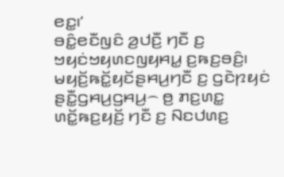ꤕꤢ꤭꤯’
ꤋꤢꤨ꤭ꤕꤢꤪꤜꤢꤨ ꤤ꤬ꤓꤢꤪ꤬ ꤚꤢꤪ ꤢ꤬ ꤠꤟꤢꤦꤠꤟꤛꤢꤜꤟꤌꤣ꤭ ꤢ꤬ꤒꤢ꤬ꤋꤢꤨ꤬꤯ ꤗꤟꤢꤩ꤬ꤒꤢꤩ꤭ꤟꤢꤩꤔꤌꤣ꤬ꤚꤢꤪ ꤢ꤬ ꤞꤢꤧꤐꤟꤢꤦ ꤔꤢꤪ꤭ꤞꤌꤣ꤬ꤞꤌꤣ꤬꤮ ꤥ꤬ ꤊꤢ꤬ꤛꤢ꤭ ꤛꤢꤩ꤭ꤒꤢ꤬ꤟꤢꤩ꤬ ꤚꤢꤪ ꤢ꤬ ꤡꤢꤓꤛꤢ꤬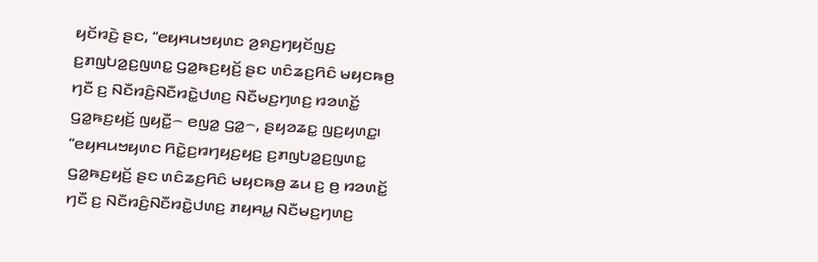ꤟꤢꤩꤙꤢꤧ꤬ ꤔꤢ, “ꤕꤟꤌꤣꤠꤟꤛꤢ ꤤ꤬ꤎꤢ꤬ꤚꤟꤢꤩꤜꤢ꤬ ꤢ꤬ꤊꤜꤝꤤ꤭ꤢ꤬ꤜꤛꤢ꤭ ꤞꤤ꤭ꤒꤢ꤬ꤟꤢꤩ꤬ ꤔꤢ ꤛꤢꤨꤘꤢ꤬ꤖꤢꤨ ꤗꤟꤢꤒꤥ꤬ ꤚꤢꤪ ꤢ꤬ ꤡꤢꤪꤙꤢꤨ꤬ꤡꤢꤪꤙꤢꤧ꤭ꤓꤛꤢ꤬ ꤡꤢꤪꤗꤢ꤬ꤚꤛꤢ꤬ ꤙꤤꤛꤢꤩ꤭ ꤞꤤ꤭ꤒꤢ꤬ꤟꤢꤩ꤬ ꤜꤟꤢꤪ꤭꤮ ꤕꤜꤤ꤭ ꤞꤤ꤭꤮, ꤔꤟꤤꤘꤢ꤭ ꤜꤢ꤬ꤟꤛꤢ꤭꤯
“ꤕꤟꤌꤣꤠꤟꤛꤢ ꤖꤢꤧ꤭ꤢ꤬ꤙꤚꤟꤢ꤬ꤟꤢ꤬ ꤢ꤬ꤊꤜꤝꤤ꤭ꤢ꤬ꤜꤛꤢ꤭ ꤞꤤ꤭ꤒꤢ꤬ꤟꤢꤩ꤬ ꤔꤢ ꤛꤢꤨꤘꤢ꤬ꤖꤢꤨ ꤗꤟꤢꤒꤥ꤬ ꤘꤣ ꤢ꤬ ꤥ꤬ ꤙꤤꤛꤢꤩ꤭ ꤚꤢꤪ ꤢ꤬ ꤡꤢꤪꤙꤢꤨ꤬ꤡꤢꤪꤙꤢꤧ꤭ꤓꤛꤢ꤬ ꤊꤟꤌꤣ꤭ ꤡꤢꤪꤗꤢ꤬ꤚꤛꤢ꤬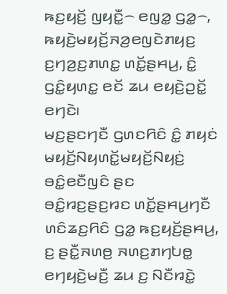ꤒꤢ꤬ꤟꤢꤩ꤬ ꤜꤟꤢꤪ꤭꤮ ꤕꤜꤤ꤭ ꤞꤤ꤭꤮, ꤒꤟꤢꤧ꤬ꤗꤟꤢꤩ꤬ꤏꤤ꤬ꤕꤜꤢꤧꤊꤟꤢ꤬ ꤢ꤬ꤚꤤ꤬ꤢ꤬ꤊꤛꤢ꤭ ꤛꤢꤩ꤭ꤔꤌꤣ꤬, ꤢꤨ꤭ ꤞꤢꤨ꤭ꤟꤛꤢ꤭ ꤕꤢꤩ ꤘꤣ ꤕꤟꤢꤧ꤬ꤑꤢꤩ꤭ ꤕꤚꤢꤧ꤯
ꤗꤢ꤬ꤔꤢꤚꤢꤪ ꤞꤛꤢꤖꤢꤨ ꤢꤨ꤭ ꤊꤟꤢꤦ ꤗꤟꤢꤩ꤬ꤡꤟꤛꤢꤩ꤭ꤗꤟꤢꤩ꤬ꤡꤟꤢꤦ꤬ ꤋꤢꤨ꤭ꤕꤢꤪꤜꤢꤨ ꤔꤢ ꤋꤢꤨ꤭ꤙꤢ꤬ꤔꤢ꤬ꤙꤢ ꤛꤢꤩ꤭ꤔꤌꤣ꤬ꤚꤢꤪ ꤛꤢꤨꤘꤢ꤬ꤖꤢꤨ ꤞꤤ꤭ ꤒꤢ꤬ꤟꤢꤩ꤬ꤔꤌꤣ꤬, ꤢ꤬ ꤔꤢꤪ꤭ꤏꤛꤥ꤬ ꤏꤛꤢ꤬ꤊꤚꤝꤥ꤭ ꤕꤚꤟꤢꤧ꤬ꤗꤢꤪ꤬ ꤘꤣ ꤢ꤬ ꤡꤢꤪꤙꤢꤧ꤭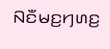ꤡꤢꤪꤗꤢ꤬ꤚꤛꤢ꤬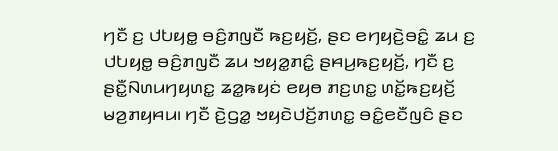ꤚꤢꤪ ꤢ꤬ ꤓꤝꤟꤥ꤭ ꤋꤢꤨ꤬ꤊꤜꤢꤪ ꤒꤢ꤬ꤟꤢꤩ꤬, ꤔꤢ ꤕꤚꤟꤢꤧ꤬ꤋꤢꤨ꤭ ꤘꤣ ꤢ꤬ ꤓꤝꤟꤥ꤭ ꤋꤢꤨ꤬ꤊꤜꤢꤪ ꤘꤣ ꤠꤟꤤ꤭ꤊꤢꤨ꤭ ꤔꤌꤣ꤬ꤒꤢ꤬ꤟꤢꤩ꤬, ꤚꤢꤪ ꤢ꤬ ꤔꤢꤪ꤭ꤡꤛꤣꤚꤟꤛꤢ꤭ ꤘꤤ꤭ꤒꤟꤢꤦ ꤕꤟꤥ ꤊꤢ꤬ꤛꤢ꤭ ꤛꤢꤩ꤭ꤒꤢ꤬ꤟꤢꤩ꤬ ꤗꤤ꤬ꤊꤟꤌꤣ꤯ ꤚꤢꤪ ꤢꤧ꤬ꤞꤤ꤭ ꤠꤟꤢꤧꤓꤢꤩ꤬ꤊꤛꤢ꤭ ꤋꤢꤨ꤭ꤕꤢꤪꤜꤢꤨ ꤔꤢ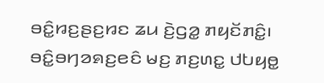ꤋꤢꤨ꤭ꤙꤢ꤬ꤔꤢ꤬ꤙꤢ ꤘꤣ ꤢꤧ꤬ꤞꤤ꤭ ꤊꤟꤢꤩꤊꤢꤨ꤭꤯
ꤋꤢꤨ꤭ꤋꤚꤤꤎꤢ꤬ꤕꤢꤨ ꤗꤢ꤬ ꤊꤢ꤬ꤛꤢ꤭ ꤓꤝꤟꤥ꤭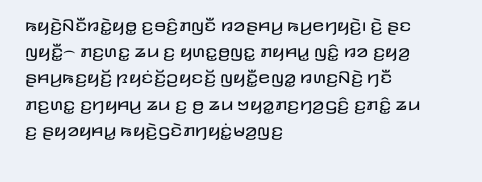ꤒꤟꤢꤧ꤬ꤡꤢꤪꤙꤢꤧ꤭ꤟꤥ꤭ ꤢ꤬ꤋꤢꤨ꤬ꤊꤜꤢꤪ ꤙꤤꤔꤌꤣ꤬ ꤒꤣ꤬ꤕꤚꤟꤢꤧ꤬꤯ ꤢꤧ꤬ ꤔꤢ ꤜꤟꤢꤪ꤭꤮ ꤊꤢ꤬ꤛꤢ꤭ ꤘꤣ ꤢ꤬ ꤟꤛꤢ꤭ꤥ꤬ꤜꤢ꤭ ꤊꤟꤌꤣ꤭ ꤜꤢꤨ꤭ ꤙꤤ ꤢ꤬ꤟꤤ꤬ ꤔꤌꤣ꤬ꤒꤢ꤬ꤟꤢꤩ꤬ ꤐꤟꤢꤦꤢꤩ꤬ꤑꤟꤢꤢꤩ꤬ ꤜꤟꤢꤪ꤭ꤕꤜꤤ꤭ ꤙꤛꤢ꤬ꤡꤢꤧ꤬ ꤚꤢꤪ ꤊꤢ꤬ꤛꤢ꤭ ꤢ꤬ꤚꤟꤌꤣ꤬ ꤘꤣ ꤢ꤬ ꤥ꤬ ꤘꤣ ꤠꤟꤤ꤭ꤊꤢ꤬ꤚꤤ꤬ꤞꤢꤨ꤬ ꤢ꤬ꤊꤢꤨ꤭ ꤘꤣ ꤢ꤬ ꤔꤟꤤꤟꤌꤣ꤭ ꤒꤟꤢꤧ꤬ꤞꤢꤧꤊꤚꤟꤢꤦ꤭ꤗꤤ꤬ꤜꤢ꤬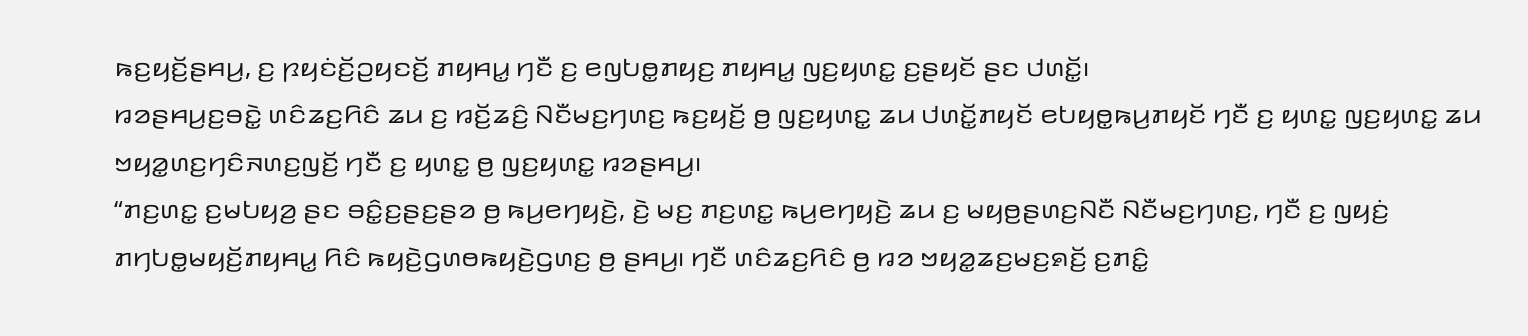ꤒꤢ꤬ꤟꤢꤩ꤬ꤔꤌꤣ꤬, ꤢ꤬ ꤐꤟꤢꤦꤢꤩ꤬ꤑꤟꤢꤢꤩ꤬ ꤊꤟꤌꤣ꤭ ꤚꤢꤪ ꤢ꤬ ꤕꤜꤝꤥ꤭ꤊꤟꤢ꤬ ꤊꤟꤌꤣ꤭ ꤜꤢ꤬ꤟꤛꤢ꤭ ꤢ꤬ꤔꤟꤢꤩ ꤔꤢ ꤓꤛꤢꤩ꤭꤯
ꤙꤤꤔꤌꤣ꤬ꤢ꤬ꤋꤢꤧ꤭ ꤛꤢꤨꤘꤢ꤬ꤖꤢꤨ ꤘꤣ ꤢ꤬ ꤙꤢꤩ꤬ꤘꤢꤨ꤬ ꤡꤢꤪꤗꤢ꤬ꤚꤛꤢ꤬ ꤒꤢ꤬ꤟꤢꤩ꤬ ꤥ꤬ ꤜꤢ꤬ꤟꤛꤢ꤭ ꤘꤣ ꤓꤛꤢꤩ꤭ꤊꤟꤢꤩ ꤕꤝꤟꤥ꤭ꤒꤣ꤬ꤊꤟꤢꤩ ꤚꤢꤪ ꤢ꤬ ꤟꤛꤢ꤭ ꤜꤢ꤬ꤟꤛꤢ꤭ ꤘꤣ ꤠꤟꤤ꤭ꤛꤢ꤬ꤚꤢꤨꤏꤛꤢ꤬ꤜꤢꤩ꤬ ꤚꤢꤪ ꤢ꤬ ꤟꤛꤢ꤭ ꤥ꤬ ꤜꤢ꤬ꤟꤛꤢ꤭ ꤙꤤꤔꤌꤣ꤬꤯
“ꤊꤢ꤬ꤛꤢ꤭ ꤢ꤬ꤗꤝꤟꤤ꤬ ꤔꤢ ꤋꤢꤨ꤭ꤢ꤬ꤔꤢ꤬ꤔꤤ ꤥ꤬ ꤒꤣ꤬ꤕꤚꤟꤢꤧ꤬, ꤢꤧ꤬ ꤗꤢ꤬ ꤊꤢ꤬ꤛꤢ꤭ ꤒꤣ꤬ꤕꤚꤟꤢꤧ꤬ ꤘꤣ ꤢ꤬ ꤗꤟꤥ꤬ꤔꤛꤢ꤬ꤡꤢꤪ ꤡꤢꤪꤗꤢ꤬ꤚꤛꤢ꤬, ꤚꤢꤪ ꤢ꤬ ꤜꤟꤢꤦ꤬ ꤊꤚꤝꤥ꤭ꤗꤟꤢꤩ꤬ꤊꤟꤌꤣ꤭ ꤖꤢꤨ ꤒꤟꤢꤧ꤬ꤞꤛꤥꤒꤟꤢꤧ꤬ꤞꤛꤢ꤬ ꤥ꤬ ꤔꤌꤣ꤬꤯ ꤚꤢꤪ ꤛꤢꤨꤘꤢ꤬ꤖꤢꤨ ꤥ꤬ ꤙꤤ ꤠꤟꤤ꤭ꤘꤢ꤬ꤗꤢ꤬ꤎꤢꤩ꤬ ꤢ꤬ꤊꤢꤨ꤭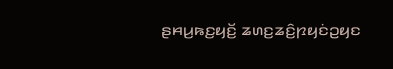ꤔꤌꤣ꤬ꤒꤢ꤬ꤟꤢꤩ꤬ ꤘꤛꤢ꤬ꤘꤢꤨ꤬ꤐꤟꤢꤦꤑꤟꤢ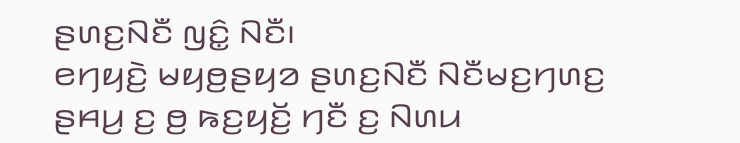ꤔꤛꤢ꤬ꤡꤢꤪ ꤜꤢꤨ꤭ ꤡꤢꤪ꤯
ꤕꤚꤟꤢꤧ꤬ ꤗꤟꤥ꤬ꤔꤟꤤ ꤔꤛꤢ꤬ꤡꤢꤪ ꤡꤢꤪꤗꤢ꤬ꤚꤛꤢ꤬ ꤔꤌꤣ꤬ ꤢ꤬ ꤥ꤬ ꤒꤢ꤬ꤟꤢꤩ꤬ ꤚꤢꤪ ꤢ꤬ ꤡꤛꤣ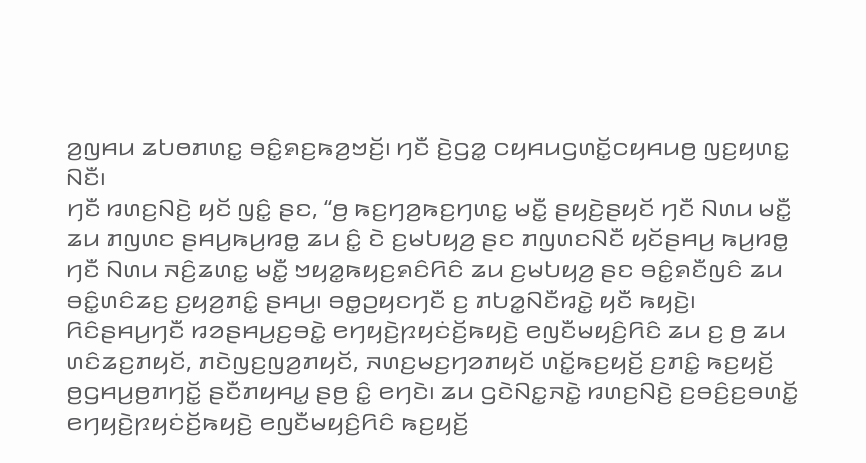ꤤ꤬ꤜꤌꤣ ꤘꤝꤥꤊꤛꤢ꤭ ꤋꤢꤨ꤭ꤎꤢ꤬ꤒꤤ꤬ꤠꤢꤩ꤬꤯ ꤚꤢꤪ ꤢꤧ꤬ꤞꤤ꤭ ꤍꤟꤌꤣꤞꤛꤢꤩ꤭ꤍꤟꤌꤣꤥ꤬ ꤜꤢ꤬ꤟꤛꤢ꤭ ꤡꤢꤪ꤯
ꤚꤢꤪ ꤙꤛꤢ꤬ꤡꤢꤧ꤬ ꤟꤢꤩ ꤜꤢꤨ꤭ ꤔꤢ, “ꤥ꤬ ꤒꤢ꤬ꤚꤤ꤬ꤒꤢ꤬ꤚꤛꤢ꤭ ꤗꤢꤪ꤭ ꤔꤟꤢꤧ꤬ꤔꤟꤢꤩ ꤚꤢꤪ ꤡꤛꤣ ꤗꤢꤪ꤭ ꤘꤣ ꤊꤜꤛꤢ ꤔꤌꤣ꤬ꤒꤣ꤬ꤙꤥ꤭ ꤘꤣ ꤢꤨ꤭ ꤢꤧ ꤢ꤬ꤗꤝꤟꤤ꤬ ꤔꤢ ꤊꤜꤛꤢꤡꤢꤪ ꤟꤢꤩꤔꤌꤣ꤬ ꤒꤣ꤬ꤙꤥ꤭ ꤚꤢꤪ ꤡꤛꤣ ꤏꤢꤨ꤬ꤘꤛꤢ꤭ ꤗꤢꤪ꤭ ꤠꤟꤤ꤭ꤒꤟꤢ꤬ꤎꤢꤨꤖꤢꤨ ꤘꤣ ꤢ꤬ꤗꤝꤟꤤ꤬ ꤔꤢ ꤋꤢꤨ꤭ꤎꤢꤪꤜꤢꤨ ꤘꤣ ꤋꤢꤨ꤭ꤛꤢꤨꤘꤢ꤬ ꤢ꤬ꤟꤤ꤬ꤊꤢꤨ꤭ ꤔꤌꤣ꤬꤯ ꤋꤥ꤭ꤑꤟꤢꤚꤢꤪ ꤢ꤬ ꤊꤝꤤ꤭ꤡꤢꤪꤙꤢꤧ꤭ ꤟꤢꤪ ꤒꤟꤢꤧ꤬꤯
ꤖꤢꤨꤔꤌꤣ꤬ꤚꤢꤪ ꤙꤤꤔꤌꤣ꤬ꤢ꤬ꤋꤢꤧ꤭ ꤕꤚꤟꤢꤧ꤬ꤐꤟꤢꤦꤢꤩ꤬ꤒꤟꤢꤧ꤬ ꤕꤜꤢꤪꤗꤟꤢꤨ꤬ꤖꤢꤨ ꤘꤣ ꤢ꤬ ꤥ꤬ ꤘꤣ ꤛꤢꤨꤘꤢ꤬ꤊꤟꤢꤩ, ꤊꤢꤧꤜꤢ꤬ꤜꤤ꤬ꤊꤟꤢꤩ, ꤏꤛꤢ꤬ꤗꤢ꤬ꤚꤤꤊꤟꤢꤩ ꤛꤢꤩ꤭ꤒꤢ꤬ꤟꤢꤩ꤬ ꤢ꤬ꤊꤢꤨ꤭ ꤒꤢ꤬ꤟꤢꤩ꤬ ꤥ꤬ꤞꤌꤣ꤬ꤥ꤬ꤊꤚꤢꤩ꤭ ꤔꤢꤪꤊꤟꤌꤣ꤭ ꤔꤥ꤬ ꤢꤨ꤭ ꤕꤚꤢꤧ꤯ ꤘꤣ ꤞꤢꤧꤡꤢ꤭ꤏꤢꤧ꤭ ꤙꤛꤢ꤬ꤡꤢꤧ꤬ ꤢ꤬ꤋꤢꤨ꤬ꤢ꤬ꤋꤛꤢꤩ꤭ ꤕꤚꤟꤢꤧ꤬ꤐꤟꤢꤦꤢꤩ꤬ꤒꤟꤢꤧ꤬ ꤕꤜꤢꤪꤗꤟꤢꤨ꤬ꤖꤢꤨ ꤒꤢ꤬ꤟꤢꤩ꤬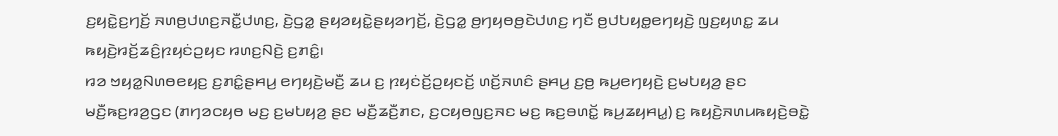ꤢ꤬ꤟꤢꤧ꤭ꤢ꤬ꤚꤢꤩ꤬ ꤏꤛꤥ꤬ꤓꤛꤢ꤬ꤏꤢꤪ꤭ꤓꤛꤢ꤬, ꤢꤧ꤬ꤞꤤ꤭ ꤔꤟꤤꤟꤢꤧ꤭ꤔꤟꤤꤚꤢꤩ꤬, ꤢꤧ꤬ꤞꤤ꤭ ꤥ꤬ꤚꤟꤥꤥ꤬ꤢꤧꤓꤛꤢ꤬ ꤚꤢꤪ ꤥ꤬ꤓꤝꤟꤥ꤭ꤕꤚꤟꤢꤧ꤬ ꤜꤢ꤬ꤟꤛꤢ꤭ ꤘꤣ ꤒꤟꤢꤧ꤬ꤙꤢꤩ꤬ꤘꤢꤨ꤬ꤐꤟꤢꤦꤑꤟꤢ ꤙꤛꤢ꤬ꤡꤢꤧ꤬ ꤢ꤬ꤊꤢꤨ꤭꤯
ꤙꤤ ꤠꤟꤤ꤭ꤡꤛꤥꤕꤟꤢ꤬ ꤢ꤬ꤊꤢꤨ꤭ꤔꤌꤣ꤬ ꤕꤚꤟꤢꤧ꤬ꤗꤢꤪ꤬ ꤘꤣ ꤢ꤬ ꤐꤟꤢꤦꤢꤩ꤬ꤑꤟꤢꤢꤩ꤬ ꤛꤢꤩ꤬ꤏꤛꤢꤨ ꤔꤌꤣ꤬ ꤢ꤬ꤥ꤬ ꤒꤣ꤬ꤕꤚꤟꤢꤧ꤬ ꤢ꤬ꤗꤝꤟꤤ꤬ ꤔꤢ ꤗꤢꤪ꤬ꤒꤢ꤬ꤙꤤ꤬ꤞꤢ (ꤊꤚꤤꤍꤟꤥ ꤗꤢ꤬ ꤢ꤬ꤗꤝꤟꤤ꤬ ꤔꤢ ꤗꤢꤪ꤬ꤘꤢꤪ꤬ꤊꤢ, ꤢ꤬ꤍꤟꤥꤜꤢ꤬ꤏꤢ ꤗꤢ꤬ ꤒꤢ꤬ꤋꤛꤢꤩ꤭ ꤒꤣ꤬ꤘꤟꤌꤣ꤭) ꤢ꤬ ꤒꤟꤢꤧ꤬ꤏꤛꤣꤒꤟꤢꤧ꤬ꤋꤢꤧ꤭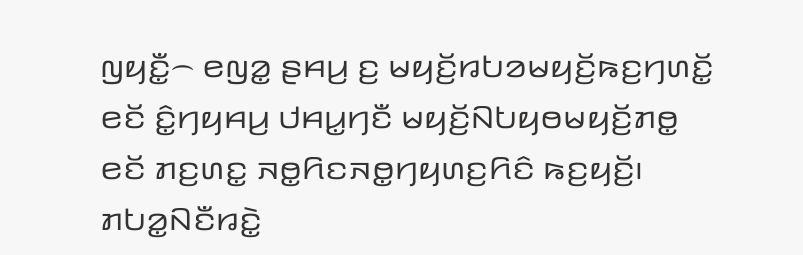ꤜꤟꤢꤪ꤭꤮ ꤕꤜꤤ꤭ ꤔꤌꤣ꤬ ꤢ꤬ ꤗꤟꤢꤩ꤬ꤙꤝꤤꤗꤟꤢꤩ꤬ꤒꤢ꤬ꤚꤛꤢꤩ꤭ ꤕꤢꤩ ꤢꤨ꤭ꤚꤟꤌꤣ꤬ ꤓꤌꤣ꤭ꤚꤢꤪ ꤗꤟꤢꤩ꤬ꤡꤝꤟꤥꤗꤟꤢꤩ꤬ꤊꤥ꤭ ꤕꤢꤩ ꤊꤢ꤬ꤛꤢ꤭ ꤏꤥ꤭ꤖꤢꤏꤥ꤭ꤚꤟꤛꤢ꤬ꤖꤢꤨ ꤒꤢ꤬ꤟꤢꤩ꤬꤯
ꤊꤝꤤ꤭ꤡꤢꤪꤙꤢꤧ꤭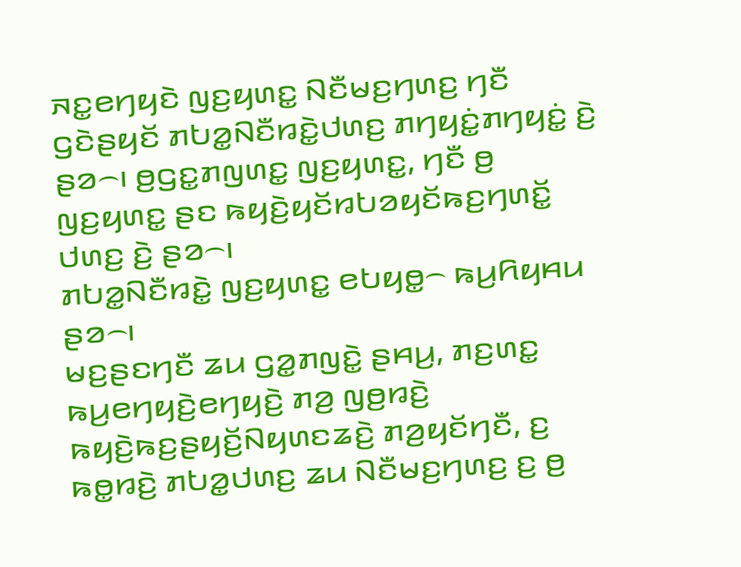ꤏꤢ꤭ꤕꤚꤟꤢꤧ ꤜꤢ꤬ꤟꤛꤢ꤭ ꤡꤢꤪꤗꤢ꤬ꤚꤛꤢ꤬ ꤚꤢꤪ ꤞꤢꤧꤔꤟꤢꤩ ꤊꤝꤤ꤭ꤡꤢꤪꤙꤢꤧ꤭ꤓꤛꤢ꤬ ꤊꤚꤟꤢꤦ꤭ꤊꤚꤟꤢꤦ꤭ ꤢꤧ꤬ ꤔꤤ꤮꤯ ꤥ꤬ꤞꤢ꤭ꤊꤜꤛꤢ꤭ ꤜꤢ꤬ꤟꤛꤢ꤭, ꤚꤢꤪ ꤥ꤬ ꤜꤢ꤬ꤟꤛꤢ꤭ ꤔꤢ ꤒꤟꤢꤧ꤬ꤟꤢꤩꤙꤝꤤꤟꤢꤩꤒꤢ꤬ꤚꤛꤢꤩ꤭ ꤓꤛꤢ꤬ ꤢꤧ꤬ ꤔꤤ꤮꤯
ꤊꤝꤤ꤭ꤡꤢꤪꤙꤢꤧ꤭ ꤜꤢ꤬ꤟꤛꤢ꤭ ꤕꤝꤟꤥ꤭꤮ ꤒꤣ꤬ꤖꤟꤌꤣ ꤔꤤ꤮꤯
ꤗꤢ꤬ꤔꤢꤚꤢꤪ ꤘꤣ ꤞꤤ꤭ꤊꤜꤢꤧ꤭ ꤔꤌꤣ꤬, ꤊꤢ꤬ꤛꤢ꤭ ꤒꤣ꤬ꤕꤚꤟꤢꤧ꤬ꤕꤚꤟꤢꤧ꤬ ꤊꤤ꤬ ꤜꤥ꤬ꤙꤢꤧ꤬ ꤒꤟꤢꤧ꤬ꤒꤢ꤬ꤔꤟꤢꤩ꤬ꤡꤟꤛꤢꤘꤢꤧ꤬ ꤊꤤ꤬ꤟꤢꤩꤚꤢꤪ, ꤢ꤬ ꤒꤥ꤭ꤙꤢꤧ꤬ ꤊꤝꤤ꤭ꤓꤛꤢ꤬ ꤘꤣ ꤡꤢꤪꤗꤢ꤬ꤚꤛꤢ꤬ ꤢ꤬ ꤥ꤬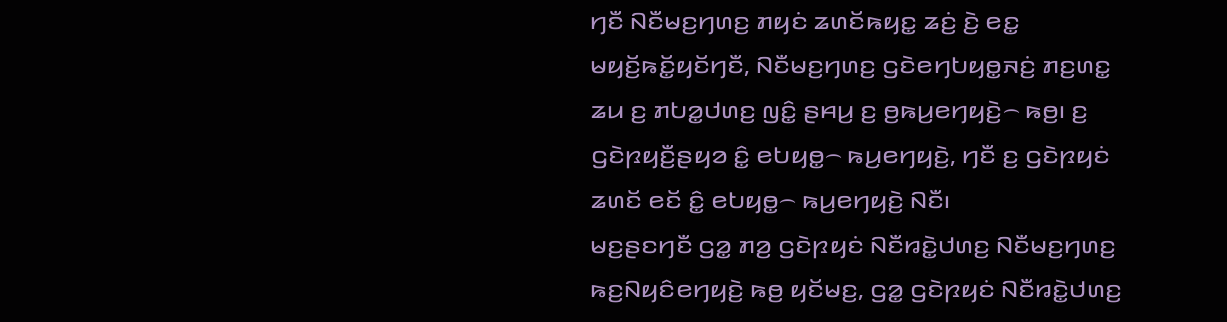ꤚꤢꤪ ꤡꤢꤪꤗꤢ꤬ꤚꤛꤢ꤬ ꤊꤟꤢꤦ ꤘꤛꤢꤩꤒꤟꤢ꤭ ꤘꤢꤦ꤬ ꤢꤧ꤬ ꤕꤢ꤭ ꤗꤟꤢꤩ꤬ꤒꤢꤩ꤭ꤟꤢꤩꤚꤢꤪ, ꤡꤢꤪꤗꤢ꤬ꤚꤛꤢ꤬ ꤞꤢꤧꤕꤚꤝꤟꤥ꤭ꤏꤢꤦ꤬ ꤊꤢ꤬ꤛꤢ꤭ ꤘꤣ ꤢ꤬ ꤊꤝꤤ꤭ꤓꤛꤢ꤬ ꤜꤢꤨ꤭ ꤔꤌꤣ꤬ ꤢ꤬ ꤥ꤬ꤒꤣ꤬ꤕꤚꤟꤢꤧ꤬꤮ ꤒꤥ꤬꤯ ꤢ꤬ ꤞꤢꤧꤐꤟꤢꤪ꤬ꤔꤟꤤ ꤢꤨ꤭ ꤕꤝꤟꤥ꤭꤮ ꤒꤣ꤬ꤕꤚꤟꤢꤧ꤬, ꤚꤢꤪ ꤢ꤬ ꤞꤢꤧꤐꤟꤢꤦ ꤘꤛꤢꤩ ꤕꤢꤩ ꤢꤨ꤭ ꤕꤝꤟꤥ꤭꤮ ꤒꤣ꤬ꤕꤚꤟꤢꤧ꤬ ꤡꤢꤪ꤯
ꤗꤢ꤬ꤔꤢꤚꤢꤪ ꤞꤤ꤭ ꤊꤤ꤬ ꤞꤢꤧꤐꤟꤢꤦ ꤡꤢꤪꤙꤢꤧ꤭ꤓꤛꤢ꤬ ꤡꤢꤪꤗꤢ꤬ꤚꤛꤢ꤬ ꤒꤢ꤬ꤡꤟꤢꤨꤕꤚꤟꤢꤧ꤬ ꤒꤥ꤬ ꤟꤢꤩꤗꤢ꤬, ꤞꤤ꤭ ꤞꤢꤧꤐꤟꤢꤦ ꤡꤢꤪꤙꤢꤧ꤭ꤓꤛꤢ꤬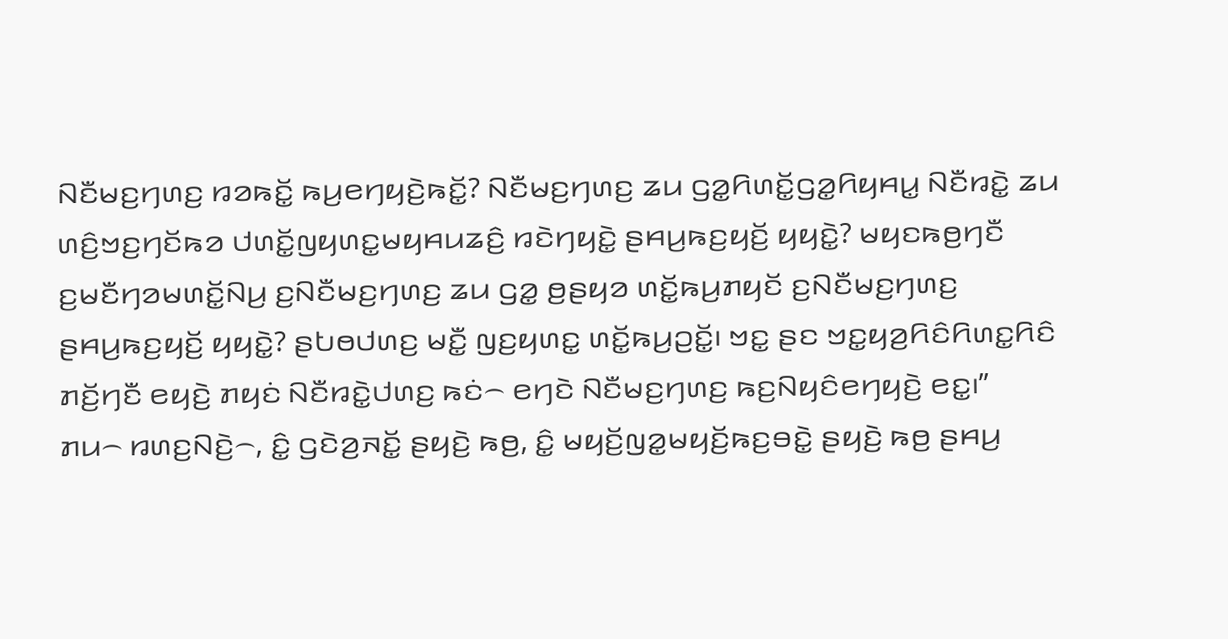ꤡꤢꤪꤗꤢ꤬ꤚꤛꤢ꤬ ꤙꤤꤒꤢꤩ꤭ ꤒꤣ꤬ꤕꤚꤟꤢꤧ꤬ꤒꤢꤩ꤭? ꤡꤢꤪꤗꤢ꤬ꤚꤛꤢ꤬ ꤘꤣ ꤞꤤ꤭ꤖꤛꤢꤩ꤭ꤞꤤ꤭ꤖꤟꤌꤣ꤭ ꤡꤢꤪꤙꤢꤧ꤭ ꤘꤣ ꤛꤢꤨ꤬ꤠꤢ꤬ꤚꤢꤩꤒꤤ ꤓꤛꤢꤩ꤭ꤜꤟꤛꤢ꤭ꤗꤟꤌꤣꤘꤢꤨ꤬ ꤙꤢꤧꤚꤟꤢꤧ꤭ ꤔꤌꤣ꤬ꤒꤢ꤬ꤟꤢꤩ꤬ ꤟꤟꤢꤧ꤭? ꤗꤟꤢꤒꤥ꤬ꤚꤢꤪ ꤢ꤬ꤗꤢꤪꤚꤤꤗꤛꤢꤩ꤭ꤡꤣ꤬ ꤢ꤬ꤡꤢꤪꤗꤢ꤬ꤚꤛꤢ꤬ ꤘꤣ ꤞꤤ꤭ ꤥ꤬ꤔꤟꤤ ꤛꤢꤩ꤭ꤒꤣ꤬ꤊꤟꤢꤩ ꤢ꤬ꤡꤢꤪꤗꤢ꤬ꤚꤛꤢ꤬ ꤔꤌꤣ꤬ꤒꤢ꤬ꤟꤢꤩ꤬ ꤟꤟꤢꤧ꤭? ꤔꤝꤥꤓꤛꤢ꤬ ꤗꤢꤪ꤭ ꤜꤢ꤬ꤟꤛꤢ꤭ ꤛꤢꤩ꤭ꤒꤣ꤬ꤑꤢꤩ꤭꤯ ꤠꤢ꤭ ꤔꤢ ꤠꤢ꤭ꤟꤤ꤬ꤖꤢꤨꤖꤛꤢ꤭ꤖꤢꤨ ꤊꤢꤩ꤬ꤚꤢꤪ ꤕꤟꤢꤧ꤬ ꤊꤟꤢꤦ ꤡꤢꤪꤙꤢꤧ꤭ꤓꤛꤢ꤬ ꤒꤢꤦ꤮ ꤕꤚꤢꤧ ꤡꤢꤪꤗꤢ꤬ꤚꤛꤢ꤬ ꤒꤢ꤬ꤡꤟꤢꤨꤕꤚꤟꤢꤧ꤬ ꤕꤢ꤭꤯”
ꤊꤣ꤮ ꤙꤛꤢ꤬ꤡꤢꤧ꤬꤮, ꤢꤨ꤭ ꤞꤢꤧꤤ꤬ꤏꤢꤩ꤭ ꤔꤟꤢꤧ꤬ ꤒꤥ꤬, ꤢꤨ꤭ ꤗꤟꤢꤩ꤬ꤜꤤ꤭ꤗꤟꤢꤩ꤬ꤒꤢ꤬ꤋꤢꤧ꤭ ꤔꤟꤢꤧ꤬ ꤒꤥ꤬ ꤔꤌꤣ꤬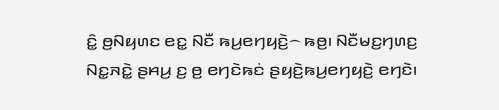ꤢꤨ꤭ ꤥ꤬ꤡꤟꤛꤢ ꤕꤢ꤭ ꤡꤢꤪ ꤒꤣ꤬ꤕꤚꤟꤢꤧ꤬꤮ ꤒꤥ꤬꤯ ꤡꤢꤪꤗꤢ꤬ꤚꤛꤢ꤬ ꤡꤢ꤭ꤏꤢꤧ꤭ ꤔꤌꤣ꤬ ꤢ꤬ ꤥ꤬ ꤕꤚꤢꤧꤒꤢꤦ ꤔꤟꤢꤧ꤬ꤒꤣ꤬ꤕꤚꤟꤢꤧ꤬ ꤕꤚꤢꤧ꤯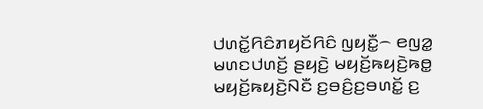ꤓꤛꤢꤩ꤭ꤖꤢꤨꤊꤟꤢꤩꤖꤢꤨ ꤜꤟꤢꤪ꤭꤮ ꤕꤜꤤ꤭ ꤗꤛꤢꤓꤛꤢꤩ꤬ ꤔꤟꤢꤧ꤬ ꤗꤟꤢꤩ꤬ꤒꤟꤢꤧ꤬ꤒꤥ꤭ ꤗꤟꤢꤩ꤬ꤒꤟꤢꤧ꤬ꤡꤢꤪ ꤢ꤬ꤋꤢꤨ꤬ꤢ꤬ꤋꤛꤢꤩ꤭ ꤢ꤬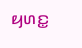ꤟꤛꤢ꤭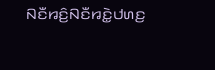ꤡꤢꤪꤙꤢꤨ꤬ꤡꤢꤪꤙꤢꤧ꤭ꤓꤛꤢ꤬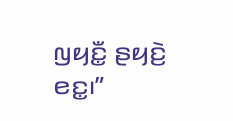ꤜꤟꤢꤪ꤭ ꤔꤟꤢꤧ꤬ ꤕꤢ꤭꤯”